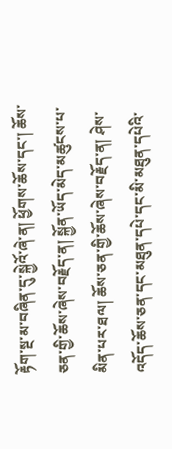རྟོག་སྔ་མ་བཞིན་དུ་སྐྱེའོ་ཞེ་ན། ཕྱོགས་ཆོས་དང་། ཆོས་ཅན་གྱི་ཆོས་ཞེས་བརྗོད་ན། སྐྱོན་ཡོད་མེད་མཚུངས་པ་མིན་པར་ཐལ། ཆོས་ཅན་གྱི་ཆོས་ཞེས་བརྗོད་ན། ཤེས་འདོད་ཆོས་ཅན་དང་མཐུན་དཔེ་དང་མི་མཐུན་དཔེའི་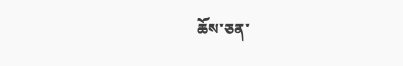ཆོས་ཅན་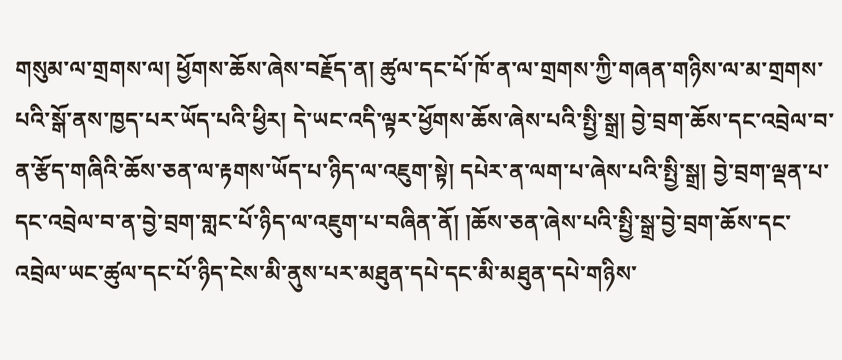གསུམ་ལ་གྲགས་ལ། ཕྱོགས་ཆོས་ཞེས་བརྗོད་ན། ཚུལ་དང་པོ་ཁོ་ན་ལ་གྲགས་ཀྱི་གཞན་གཉིས་ལ་མ་གྲགས་པའི་སྒོ་ནས་ཁྱད་པར་ཡོད་པའི་ཕྱིར། དེ་ཡང་འདི་ལྟར་ཕྱོགས་ཆོས་ཞེས་པའི་སྤྱི་སྒྲ། བྱེ་བྲག་ཆོས་དང་འབྲེལ་བ་ན་རྩོད་གཞིའི་ཆོས་ཅན་ལ་རྟགས་ཡོད་པ་ཉིད་ལ་འཇུག་སྟེ། དཔེར་ན་ལག་པ་ཞེས་པའི་སྤྱི་སྒྲ། བྱེ་བྲག་ལྡན་པ་དང་འབྲེལ་བ་ན་བྱེ་བྲག་གླང་པོ་ཉིད་ལ་འཇུག་པ་བཞིན་ནོ། །ཆོས་ཅན་ཞེས་པའི་སྤྱི་སྒྲ་བྱེ་བྲག་ཆོས་དང་འབྲེལ་ཡང་ཚུལ་དང་པོ་ཉིད་ངེས་མི་ནུས་པར་མཐུན་དཔེ་དང་མི་མཐུན་དཔེ་གཉིས་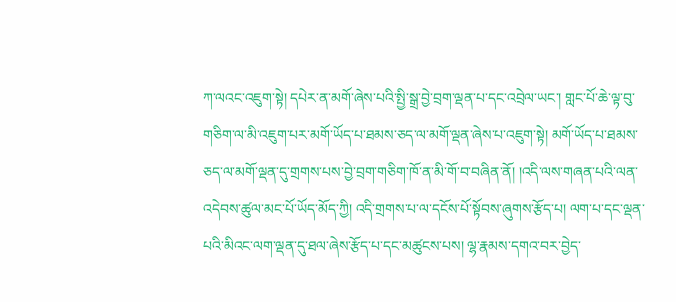ཀ་ལའང་འཇུག་སྟེ། དཔེར་ན་མགོ་ཞེས་པའི་སྤྱི་སྒྲ་བྱེ་བྲག་ལྡན་པ་དང་འབྲེལ་ཡང་། གླང་པོ་ཆེ་ལྟ་བུ་གཅིག་ལ་མི་འཇུག་པར་མགོ་ཡོད་པ་ཐམས་ཅད་ལ་མགོ་ལྡན་ཞེས་པ་འཇུག་སྟེ། མགོ་ཡོད་པ་ཐམས་ཅད་ལ་མགོ་ལྡན་དུ་གྲགས་པས་བྱེ་བྲག་གཅིག་ཁོ་ན་མི་གོ་བ་བཞིན་ནོ། །འདི་ལས་གཞན་པའི་ལན་འདེབས་ཚུལ་མང་པོ་ཡོད་མོད་ཀྱི། འདི་གྲགས་པ་ལ་དངོས་པོ་སྟོབས་ཞུགས་རྩོད་པ། ལག་པ་དང་ལྡན་པའི་མིའང་ལག་ལྡན་དུ་ཐལ་ཞེས་རྩོད་པ་དང་མཚུངས་པས། ལྷ་རྣམས་དགའ་བར་བྱེད་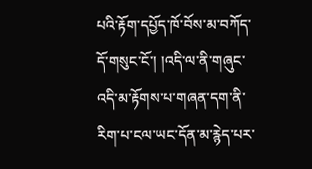པའི་རྟོག་དཔྱོད་ཁོ་བོས་མ་བཀོད་དོ་གསུང་ངོ་། །འདི་ལ་ནི་གཞུང་འདི་མ་རྟོགས་པ་གཞན་དག་ནི་རིག་པ་ངལ་ཡང་དོན་མ་རྙེད་པར་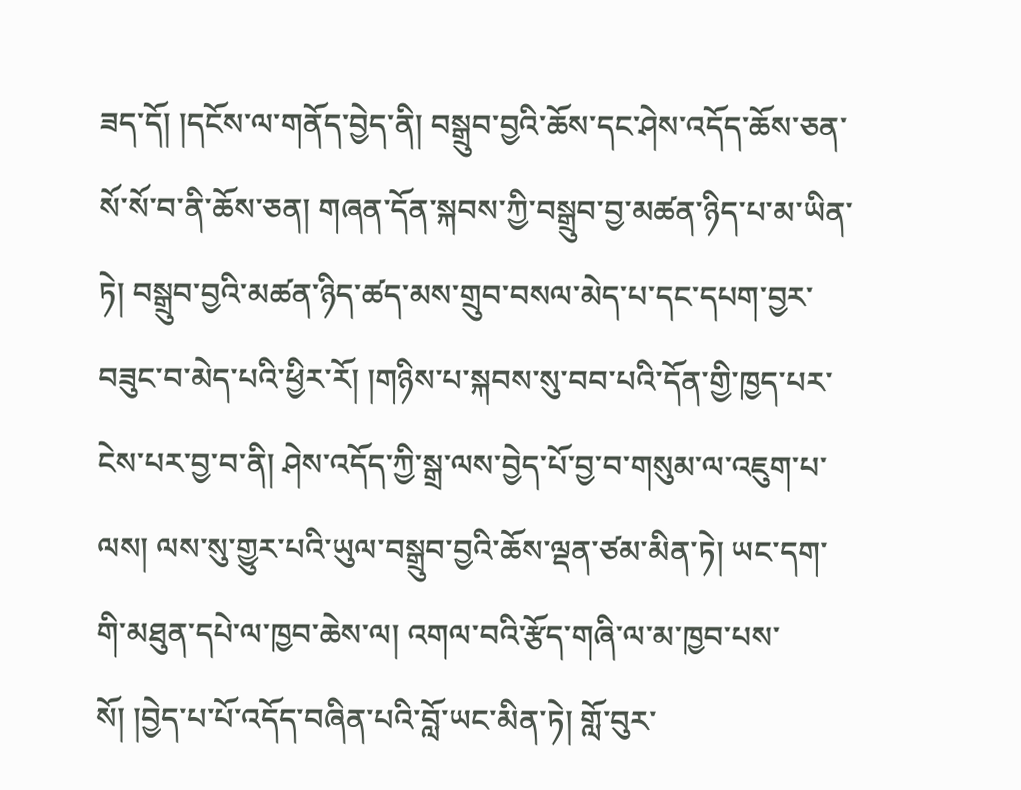ཟད་དོ། །དངོས་ལ་གནོད་བྱེད་ནི། བསྒྲུབ་བྱའི་ཆོས་དང་ཤེས་འདོད་ཆོས་ཅན་སོ་སོ་བ་ནི་ཆོས་ཅན། གཞན་དོན་སྐབས་ཀྱི་བསྒྲུབ་བྱ་མཚན་ཉིད་པ་མ་ཡིན་ཏེ། བསྒྲུབ་བྱའི་མཚན་ཉིད་ཚད་མས་གྲུབ་བསལ་མེད་པ་དང་དཔག་བྱར་བཟུང་བ་མེད་པའི་ཕྱིར་རོ། །གཉིས་པ་སྐབས་སུ་བབ་པའི་དོན་གྱི་ཁྱད་པར་ངེས་པར་བྱ་བ་ནི། ཤེས་འདོད་ཀྱི་སྒྲ་ལས་བྱེད་པོ་བྱ་བ་གསུམ་ལ་འཇུག་པ་ལས། ལས་སུ་གྱུར་པའི་ཡུལ་བསྒྲུབ་བྱའི་ཆོས་ལྡན་ཙམ་མིན་ཏེ། ཡང་དག་གི་མཐུན་དཔེ་ལ་ཁྱབ་ཆེས་ལ། འགལ་བའི་རྩོད་གཞི་ལ་མ་ཁྱབ་པས་སོ། །བྱེད་པ་པོ་འདོད་བཞིན་པའི་བློ་ཡང་མིན་ཏེ། གློ་བུར་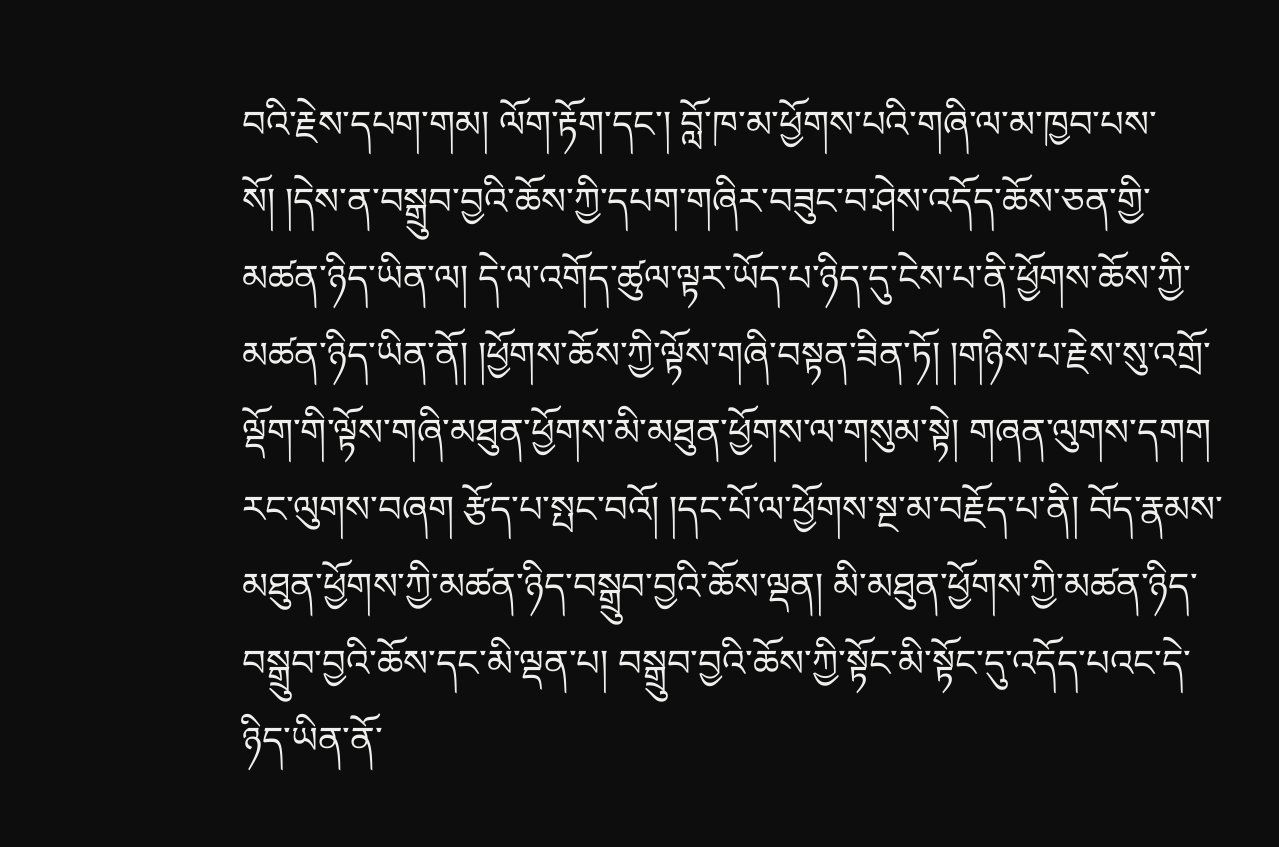བའི་རྗེས་དཔག་གམ། ལོག་རྟོག་དང་། བློ་ཁ་མ་ཕྱོགས་པའི་གཞི་ལ་མ་ཁྱབ་པས་སོ། །དེས་ན་བསྒྲུབ་བྱའི་ཆོས་ཀྱི་དཔག་གཞིར་བཟུང་བ་ཤེས་འདོད་ཆོས་ཅན་གྱི་མཚན་ཉིད་ཡིན་ལ། དེ་ལ་འགོད་ཚུལ་ལྟར་ཡོད་པ་ཉིད་དུ་ངེས་པ་ནི་ཕྱོགས་ཆོས་ཀྱི་མཚན་ཉིད་ཡིན་ནོ། །ཕྱོགས་ཆོས་ཀྱི་ལྟོས་གཞི་བསྟན་ཟིན་ཏོ། །གཉིས་པ་རྗེས་སུ་འགྲོ་ལྡོག་གི་ལྟོས་གཞི་མཐུན་ཕྱོགས་མི་མཐུན་ཕྱོགས་ལ་གསུམ་སྟེ། གཞན་ལུགས་དགག རང་ལུགས་བཞག རྩོད་པ་སྤང་བའོ། །དང་པོ་ལ་ཕྱོགས་སྔ་མ་བརྗོད་པ་ནི། བོད་རྣམས་མཐུན་ཕྱོགས་ཀྱི་མཚན་ཉིད་བསྒྲུབ་བྱའི་ཆོས་ལྡན། མི་མཐུན་ཕྱོགས་ཀྱི་མཚན་ཉིད་བསྒྲུབ་བྱའི་ཆོས་དང་མི་ལྡན་པ། བསྒྲུབ་བྱའི་ཆོས་ཀྱི་སྟོང་མི་སྟོང་དུ་འདོད་པའང་དེ་ཉིད་ཡིན་ནོ་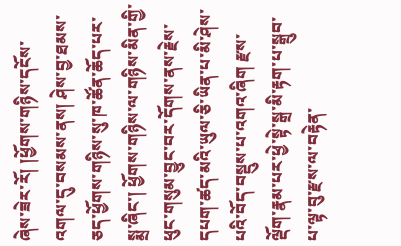ཞེས་ཟེར་རོ། །ཕྱོགས་གཉིས་དངོས་འགལ་དུ་བསམས་ནས། ཤེས་བྱ་ཐམས་ཅད་ཕྱོགས་གཉིས་སུ་ཁ་ཚོན་ཆོད་པར་སྨྲ་ཞིང་། ཕྱོགས་གཉིས་ལ་གཉིས་མིན་གྱི་ཕུང་གསུམ་བྱུང་བར་དོགས་ནས་རྗེས་དཔག་ཚད་མའི་ཡུལ་ཅི་ཡིན་པ་མི་ཤེས་པའི་བོད་བསྡུས་པ་འགའ་ཞིག རྫས་ལྡོག་རྣམ་པར་ཕྱེ་སྟེ་སྒྲ་མི་རྟག་པ་སྒྲུབ་པ་ལྟ་བུ་རྫས་ལ་བརྟེན་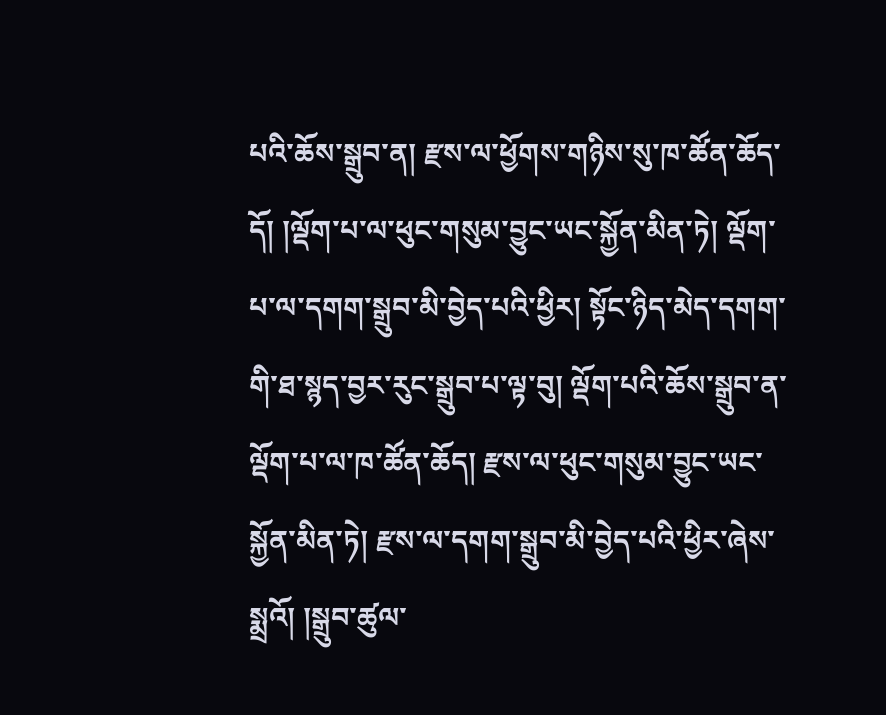པའི་ཆོས་སྒྲུབ་ན། རྫས་ལ་ཕྱོགས་གཉིས་སུ་ཁ་ཚོན་ཆོད་དོ། །ལྡོག་པ་ལ་ཕུང་གསུམ་བྱུང་ཡང་སྐྱོན་མིན་ཏེ། ལྡོག་པ་ལ་དགག་སྒྲུབ་མི་བྱེད་པའི་ཕྱིར། སྟོང་ཉིད་མེད་དགག་གི་ཐ་སྙད་བྱར་རུང་སྒྲུབ་པ་ལྟ་བུ། ལྡོག་པའི་ཆོས་སྒྲུབ་ན་ལྡོག་པ་ལ་ཁ་ཚོན་ཆོད། རྫས་ལ་ཕུང་གསུམ་བྱུང་ཡང་སྐྱོན་མིན་ཏེ། རྫས་ལ་དགག་སྒྲུབ་མི་བྱེད་པའི་ཕྱིར་ཞེས་སྨྲའོ། །སྒྲུབ་ཚུལ་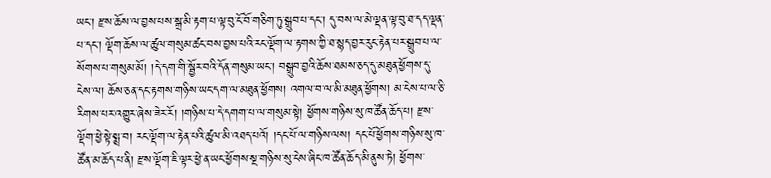ཡང་། རྫས་ཆོས་ལ་བྱས་པས་སྒྲ་མི་རྟག་པ་ལྟ་བུ་ངོ་བོ་གཅིག་ཏུ་སྒྲུབ་པ་དང་། དུ་བས་ལ་མེ་ལྡན་ལྟ་བུ་ཐ་དད་ལྡན་པ་དང་། ལྡོག་ཆོས་ལ་ཚུལ་གསུམ་ཚང་བས་བྱས་པའི་རང་ལྡོག་ལ་རྟགས་ཀྱི་ཐ་སྙད་བྱར་རུང་རྟེན་པར་སྒྲུབ་པ་ལ་སོགས་པ་གསུམ་མོ། །དེ་དག་གི་སྦྱོར་བའི་དོན་གསུམ་ཡང་། བསྒྲུབ་བྱའི་ཆོས་ཐམས་ཅད་དུ་མཐུན་ཕྱོགས་དུ་ངེས་ལ། ཆོས་ཅན་དང་རྟགས་གཉིས་ཡང་དག་ལ་མཐུན་ཕྱོགས། འགལ་བ་ལ་མི་མཐུན་ཕྱོགས། མ་ངེས་པ་ལ་ཅི་རིགས་པར་འགྱུར་ཞེས་ཟེར་རོ། །གཉིས་པ་དེ་དགག་པ་ལ་གསུམ་སྟེ། ཕྱོགས་གཉིས་སུ་ཁ་ཚོན་ཆོད་པ། རྫས་ལྡོག་ཕྱེ་སྟེ་སྨྲ་བ། རང་ལྡོག་ལ་རྟེན་པའི་ཚུལ་མི་འཐད་པའོ། །དང་པོ་ལ་གཉིས་ལས། དང་པོ་ཕྱོགས་གཉིས་སུ་ཁ་ཚོན་མ་ཆོད་པ་ནི། རྫས་ལྡོག་ཇི་ལྟར་ཕྱེ་ན་ཡང་ཕྱོགས་སྔ་གཉིས་སུ་ངེས་ཞིང་ཁ་ཚོན་ཆོད་མི་ནུས་ཏེ། ཕྱོགས་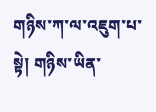གཉིས་ཀ་ལ་འཇུག་པ་སྟེ། གཉིས་ཡིན་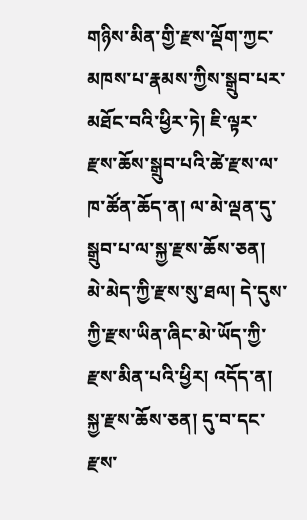གཉིས་མིན་གྱི་རྫས་ལྡོག་ཀྱང་མཁས་པ་རྣམས་ཀྱིས་སྒྲུབ་པར་མཐོང་བའི་ཕྱིར་ཏེ། ཇི་ལྟར་རྫས་ཆོས་སྒྲུབ་པའི་ཚེ་རྫས་ལ་ཁ་ཚོན་ཆོད་ན། ལ་མེ་ལྡན་དུ་སྒྲུབ་པ་ལ་སྐྱ་རྫས་ཆོས་ཅན། མེ་མེད་ཀྱི་རྫས་སུ་ཐལ། དེ་དུས་ཀྱི་རྫས་ཡིན་ཞིང་མེ་ཡོད་ཀྱི་རྫས་མིན་པའི་ཕྱིར། འདོད་ན། སྐྱ་རྫས་ཆོས་ཅན། དུ་བ་དང་རྫས་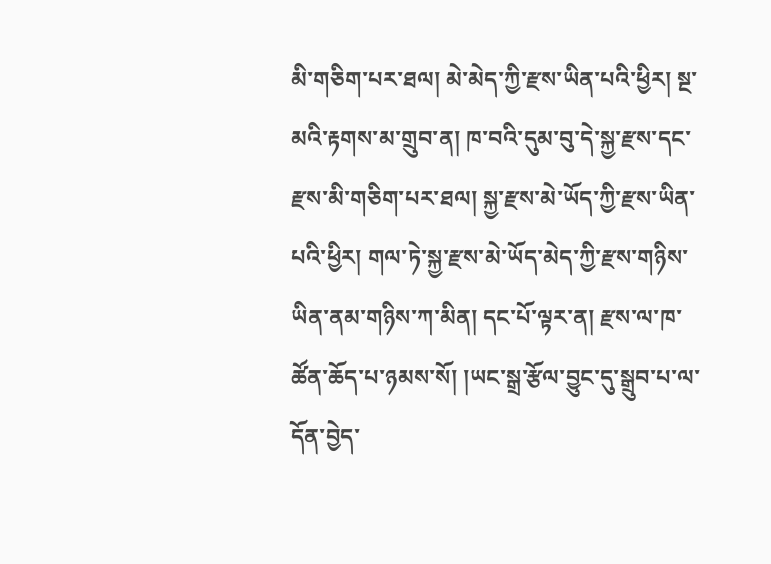མི་གཅིག་པར་ཐལ། མེ་མེད་ཀྱི་རྫས་ཡིན་པའི་ཕྱིར། སྔ་མའི་རྟགས་མ་གྲུབ་ན། ཁ་བའི་དུམ་བུ་དེ་སྐྱ་རྫས་དང་རྫས་མི་གཅིག་པར་ཐལ། སྐྱ་རྫས་མེ་ཡོད་ཀྱི་རྫས་ཡིན་པའི་ཕྱིར། གལ་ཏེ་སྐྱ་རྫས་མེ་ཡོད་མེད་ཀྱི་རྫས་གཉིས་ཡིན་ནམ་གཉིས་ཀ་མིན། དང་པོ་ལྟར་ན། རྫས་ལ་ཁ་ཚོན་ཆོད་པ་ཉམས་སོ། །ཡང་སྒྲ་རྩོལ་བྱུང་དུ་སྒྲུབ་པ་ལ་དོན་བྱེད་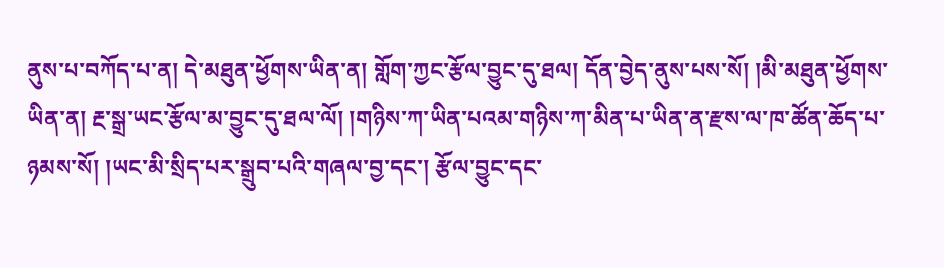ནུས་པ་བཀོད་པ་ན། དེ་མཐུན་ཕྱོགས་ཡིན་ན། གློག་ཀྱང་རྩོལ་བྱུང་དུ་ཐལ། དོན་བྱེད་ནུས་པས་སོ། །མི་མཐུན་ཕྱོགས་ཡིན་ན། རྔ་སྒྲ་ཡང་རྩོལ་མ་བྱུང་དུ་ཐལ་ལོ། །གཉིས་ཀ་ཡིན་པའམ་གཉིས་ཀ་མིན་པ་ཡིན་ན་རྫས་ལ་ཁ་ཚོན་ཆོད་པ་ཉམས་སོ། །ཡང་མི་སྲིད་པར་སྒྲུབ་པའི་གཞལ་བྱ་དང་། རྩོལ་བྱུང་དང་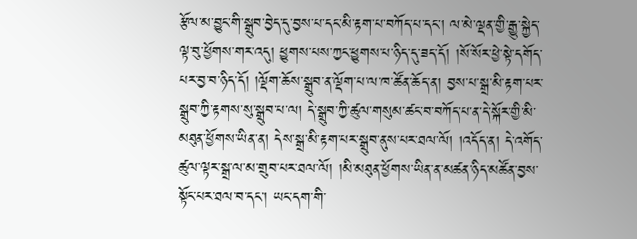རྩོལ་མ་བྱུང་གི་སྒྲུབ་བྱེད་དུ་བྱས་པ་དང་མི་རྟག་པ་བཀོད་པ་དང་། ལ་མེ་ལྡན་གྱི་རྒྱུ་སྐྱེད་ལྟ་བུ་ཕྱོགས་གར་འདུ། ཕྱུགས་པས་ཀྱང་ཕྱུགས་པ་ཉིད་དུ་ཟད་དོ། །སོ་སོར་ཕྱེ་སྟེ་དགོད་པར་བྱ་བ་ཉིད་དོ། །ལྡོག་ཆོས་སྒྲུབ་ན་ལྡོག་པ་ལ་ཁ་ཚོན་ཆོད་ན། བྱས་པ་སྒྲ་མི་རྟག་པར་སྒྲུབ་ཀྱི་རྟགས་སུ་སྒྲུབ་པ་ལ། དེ་སྒྲུབ་ཀྱི་ཚུལ་གསུམ་ཚང་བ་བཀོད་པ་ན་དེ་སྐོར་གྱི་མི་མཐུན་ཕྱོགས་ཡིན་ན། དེས་སྒྲ་མི་རྟག་པར་སྒྲུབ་ནུས་པར་ཐལ་ལོ། །འདོད་ན། དེ་འགོད་ཚུལ་ལྟར་སྒྲ་ལ་མ་གྲུབ་པར་ཐལ་ལོ། །མི་མཐུན་ཕྱོགས་ཡིན་ན་མཚན་ཉིད་མཚོན་བྱས་སྟོང་པར་ཐལ་བ་དང་། ཡང་དག་གི་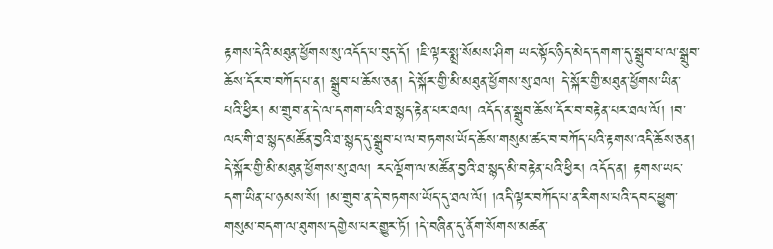རྟགས་དེའི་མཐུན་ཕྱོགས་སུ་འདོད་པ་བུད་དོ། །ཇི་ལྟར་སྨྲ་སོམས་ཤིག ཡང་སྟོང་ཉིད་མེད་དགག་དུ་སྒྲུབ་པ་ལ་སྒྲུབ་ཆོས་དོར་བ་བཀོད་པ་ན། སྒྲུབ་པ་ཆོས་ཅན། དེ་སྐོར་གྱི་མི་མཐུན་ཕྱོགས་སུ་ཐལ། དེ་སྐོར་གྱི་མཐུན་ཕྱོགས་ཡིན་པའི་ཕྱིར། མ་གྲུབ་ན་དེ་ལ་དགག་པའི་ཐ་སྙད་རྟེན་པར་ཐལ། འདོད་ན་སྒྲུབ་ཆོས་དོར་བ་བརྟེན་པར་ཐལ་ལོ། །བ་ལང་གི་ཐ་སྙད་མཚོན་བྱའི་ཐ་སྙད་དུ་སྒྲུབ་པ་ལ་བཏགས་ཡོད་ཆོས་གསུམ་ཚང་བ་བཀོད་པའི་རྟགས་འདི་ཆོས་ཅན། དེ་སྐོར་གྱི་མི་མཐུན་ཕྱོགས་སུ་ཐལ། རང་ལྡོག་ལ་མཚོན་བྱའི་ཐ་སྙད་མི་བརྟེན་པའི་ཕྱིར། འདོད་ན། རྟགས་ཡང་དག་ཡིན་པ་ཉམས་སོ། །མ་གྲུབ་ན་དེ་བཏགས་ཡོད་དུ་ཐལ་ལོ། །འདི་ལྟར་བཀོད་པ་ན་རིགས་པའི་དབང་ཕྱུག་གསུམ་བདག་ལ་ཐུགས་དགྱེས་པར་གྱུར་ཏོ། །དེ་བཞིན་དུ་ནོག་སོགས་མཚན་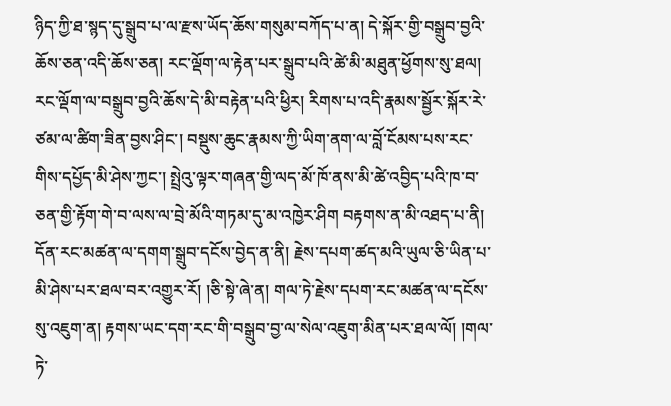ཉིད་ཀྱི་ཐ་སྙད་དུ་སྒྲུབ་པ་ལ་རྫས་ཡོད་ཆོས་གསུམ་བཀོད་པ་ན། དེ་སྐོར་གྱི་བསྒྲུབ་བྱའི་ཆོས་ཅན་འདི་ཆོས་ཅན། རང་ལྡོག་ལ་རྟེན་པར་སྒྲུབ་པའི་ཚེ་མི་མཐུན་ཕྱོགས་སུ་ཐལ། རང་ལྡོག་ལ་བསྒྲུབ་བྱའི་ཆོས་དེ་མི་བརྟེན་པའི་ཕྱིར། རིགས་པ་འདི་རྣམས་སྦྱོར་སྐོར་རེ་ཙམ་ལ་ཚིག་ཟིན་བྱས་ཤིང་། བསྡུས་ཆུང་རྣམས་ཀྱི་ཡིག་ནག་ལ་བློ་ངོམས་པས་རང་གིས་དཔྱོད་མི་ཤེས་ཀྱང་། སྤྲེའུ་ལྟར་གཞན་གྱི་ལད་མོ་ཁོ་ནས་མི་ཚེ་འབྱིད་པའི་ཁ་བ་ཅན་གྱི་རྟོག་གེ་བ་ལས་ལ་བྲེ་མོའི་གཏམ་དུ་མ་འཁྱེར་ཤིག བརྟགས་ན་མི་འཐད་པ་ནི། དོན་རང་མཚན་ལ་དགག་སྒྲུབ་དངོས་བྱེད་ན་ནི། རྗེས་དཔག་ཚད་མའི་ཡུལ་ཅི་ཡིན་པ་མི་ཤེས་པར་ཐལ་བར་འགྱུར་རོ། །ཅི་སྟེ་ཞེ་ན། གལ་ཏེ་རྗེས་དཔག་རང་མཚན་ལ་དངོས་སུ་འཇུག་ན། རྟགས་ཡང་དག་རང་གི་བསྒྲུབ་བྱ་ལ་སེལ་འཇུག་མིན་པར་ཐལ་ལོ། །གལ་ཏེ་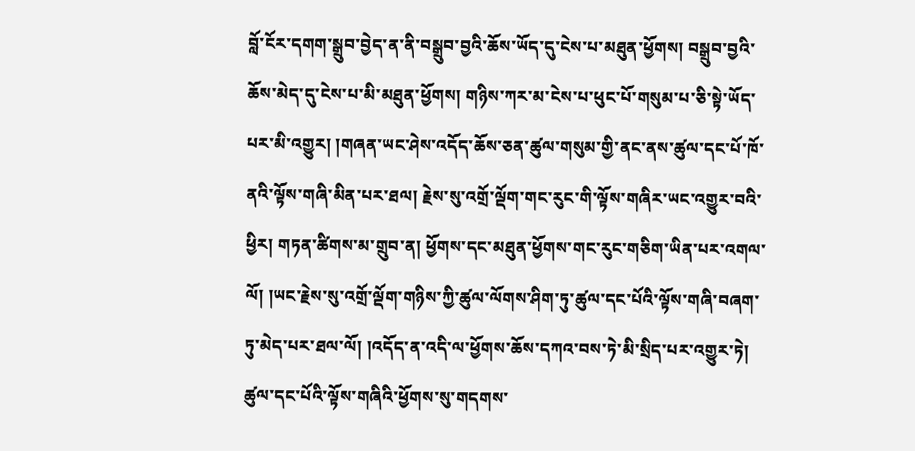བློ་ངོར་དགག་སྒྲུབ་བྱེད་ན་ནི་བསྒྲུབ་བྱའི་ཆོས་ཡོད་དུ་ངེས་པ་མཐུན་ཕྱོགས། བསྒྲུབ་བྱའི་ཆོས་མེད་དུ་ངེས་པ་མི་མཐུན་ཕྱོགས། གཉིས་ཀར་མ་ངེས་པ་ཕུང་པོ་གསུམ་པ་ཅི་སྟེ་ཡོད་པར་མི་འགྱུར། །གཞན་ཡང་ཤེས་འདོད་ཆོས་ཅན་ཚུལ་གསུམ་གྱི་ནང་ནས་ཚུལ་དང་པོ་ཁོ་ནའི་ལྟོས་གཞི་མིན་པར་ཐལ། རྗེས་སུ་འགྲོ་ལྡོག་གང་རུང་གི་ལྟོས་གཞིར་ཡང་འགྱུར་བའི་ཕྱིར། གཏན་ཚིགས་མ་གྲུབ་ན། ཕྱོགས་དང་མཐུན་ཕྱོགས་གང་རུང་གཅིག་ཡིན་པར་འགལ་ལོ། །ཡང་རྗེས་སུ་འགྲོ་ལྡོག་གཉིས་ཀྱི་ཚུལ་ལོགས་ཤིག་ཏུ་ཚུལ་དང་པོའི་ལྟོས་གཞི་བཞག་ཏུ་མེད་པར་ཐལ་ལོ། །འདོད་ན་འདི་ལ་ཕྱོགས་ཆོས་དཀའ་བས་ཏེ་མི་སྲིད་པར་འགྱུར་ཏེ། ཚུལ་དང་པོའི་ལྟོས་གཞིའི་ཕྱོགས་སུ་གདགས་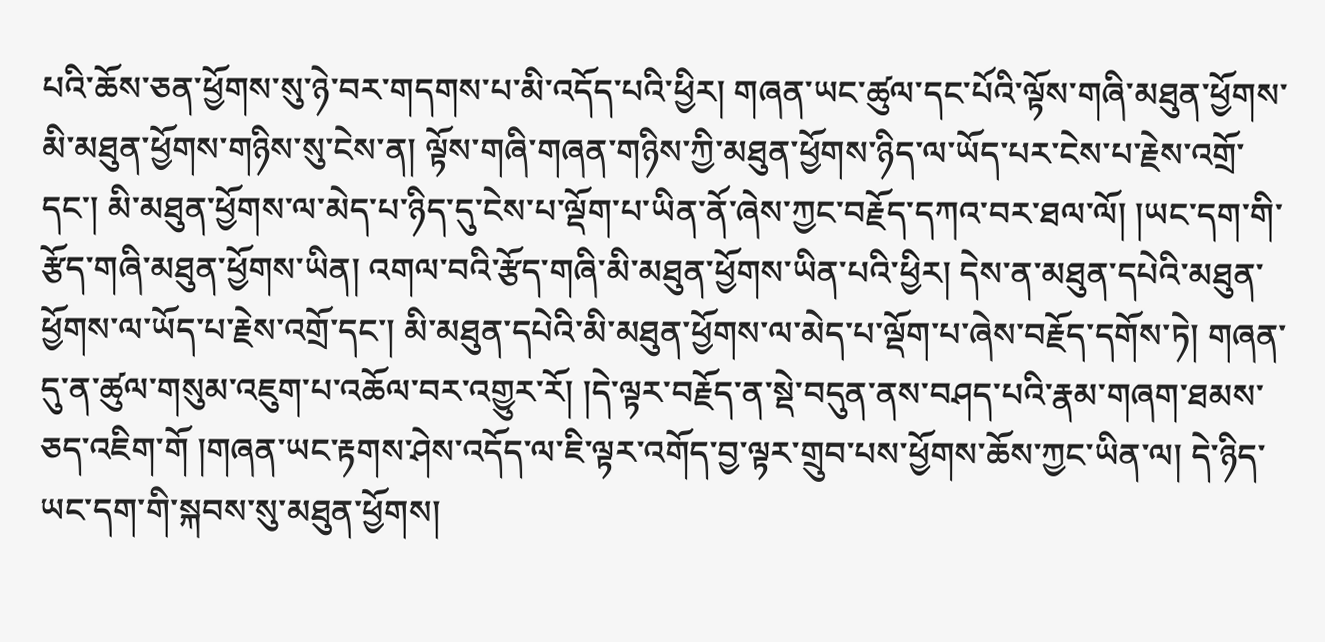པའི་ཆོས་ཅན་ཕྱོགས་སུ་ཉེ་བར་གདགས་པ་མི་འདོད་པའི་ཕྱིར། གཞན་ཡང་ཚུལ་དང་པོའི་ལྟོས་གཞི་མཐུན་ཕྱོགས་མི་མཐུན་ཕྱོགས་གཉིས་སུ་ངེས་ན། ལྟོས་གཞི་གཞན་གཉིས་ཀྱི་མཐུན་ཕྱོགས་ཉིད་ལ་ཡོད་པར་ངེས་པ་རྗེས་འགྲོ་དང་། མི་མཐུན་ཕྱོགས་ལ་མེད་པ་ཉིད་དུ་ངེས་པ་ལྡོག་པ་ཡིན་ནོ་ཞེས་ཀྱང་བརྗོད་དཀའ་བར་ཐལ་ལོ། །ཡང་དག་གི་རྩོད་གཞི་མཐུན་ཕྱོགས་ཡིན། འགལ་བའི་རྩོད་གཞི་མི་མཐུན་ཕྱོགས་ཡིན་པའི་ཕྱིར། དེས་ན་མཐུན་དཔེའི་མཐུན་ཕྱོགས་ལ་ཡོད་པ་རྗེས་འགྲོ་དང་། མི་མཐུན་དཔེའི་མི་མཐུན་ཕྱོགས་ལ་མེད་པ་ལྡོག་པ་ཞེས་བརྗོད་དགོས་ཏེ། གཞན་དུ་ན་ཚུལ་གསུམ་འཇུག་པ་འཆོལ་བར་འགྱུར་རོ། །དེ་ལྟར་བརྗོད་ན་སྡེ་བདུན་ནས་བཤད་པའི་རྣམ་གཞག་ཐམས་ཅད་འཇིག་གོ །གཞན་ཡང་རྟགས་ཤེས་འདོད་ལ་ཇི་ལྟར་འགོད་བྱ་ལྟར་གྲུབ་པས་ཕྱོགས་ཆོས་ཀྱང་ཡིན་ལ། དེ་ཉིད་ཡང་དག་གི་སྐབས་སུ་མཐུན་ཕྱོགས།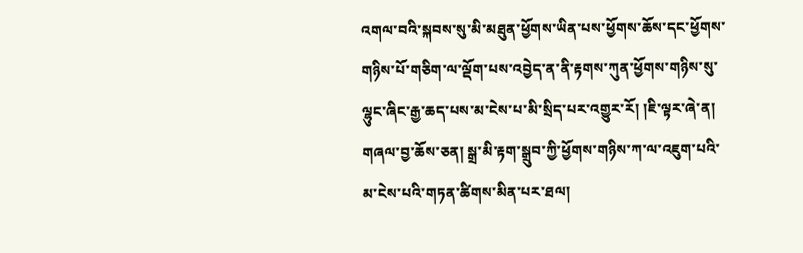འགལ་བའི་སྐབས་སུ་མི་མཐུན་ཕྱོགས་ཡིན་པས་ཕྱོགས་ཆོས་དང་ཕྱོགས་གཉིས་པོ་གཅིག་ལ་ལྡོག་པས་འབྱེད་ན་ནི་རྟགས་ཀུན་ཕྱོགས་གཉིས་སུ་ལྷུང་ཞིང་རྒྱ་ཆད་པས་མ་ངེས་པ་མི་སྲིད་པར་འགྱུར་རོ། །ཇི་ལྟར་ཞེ་ན། གཞལ་བྱ་ཆོས་ཅན། སྒྲ་མི་རྟག་སྒྲུབ་ཀྱི་ཕྱོགས་གཉིས་ཀ་ལ་འཇུག་པའི་མ་ངེས་པའི་གཏན་ཚིགས་མིན་པར་ཐལ།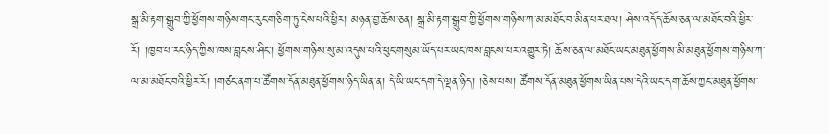སྒྲ་མི་རྟག་སྒྲུབ་ཀྱི་ཕྱོགས་གཉིས་གང་རུང་གཅིག་ཏུ་ངེས་པའི་ཕྱིར། མཉན་བྱ་ཆོས་ཅན། སྒྲ་མི་རྟག་སྒྲུབ་ཀྱི་ཕྱོགས་གཉིས་ཀ་མ་མཐོང་བ་མིན་པར་ཐལ། ཤེས་འདོད་ཆོས་ཅན་ལ་མཐོང་བའི་ཕྱིར་རོ། །ཁྱབ་པ་རང་ཉིད་ཀྱིས་ཁས་བླངས་ཤིང་། ཕྱོགས་གཉིས་སུ་མ་འདུས་པའི་ཕུང་གསུམ་ཡོད་པར་ཡང་ཁས་བླངས་པར་འགྱུར་ཏེ། ཆོས་ཅན་ལ་མཐོང་ཡང་མཐུན་ཕྱོགས་མི་མཐུན་ཕྱོགས་གཉིས་ཀ་ལ་མ་མཐོང་བའི་ཕྱིར་རོ། །གཙང་ནག་པ་ཚོགས་དོན་མཐུན་ཕྱོགས་ཉིད་ཡིན་ན། དེ་ཡི་ཡང་དག་དེ་ལྡན་ཉིད། །ཅེས་པས། ཚོགས་དོན་མཐུན་ཕྱོགས་ཡིན་པས་དེའི་ཡང་དག་ཆོས་ཀྱང་མཐུན་ཕྱོགས་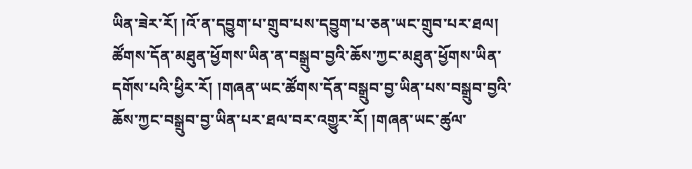ཡིན་ཟེར་རོ། །འོ་ན་དབྱུག་པ་གྲུབ་པས་དབྱུག་པ་ཅན་ཡང་གྲུབ་པར་ཐལ། ཚོགས་དོན་མཐུན་ཕྱོགས་ཡིན་ན་བསྒྲུབ་བྱའི་ཆོས་ཀྱང་མཐུན་ཕྱོགས་ཡིན་དགོས་པའི་ཕྱིར་རོ། །གཞན་ཡང་ཚོགས་དོན་བསྒྲུབ་བྱ་ཡིན་པས་བསྒྲུབ་བྱའི་ཆོས་ཀྱང་བསྒྲུབ་བྱ་ཡིན་པར་ཐལ་བར་འགྱུར་རོ། །གཞན་ཡང་ཚུལ་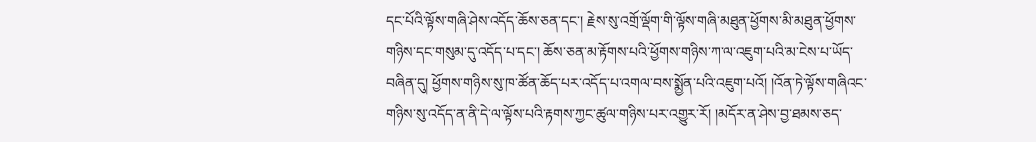དང་པོའི་ལྟོས་གཞི་ཤེས་འདོད་ཆོས་ཅན་དང་། རྗེས་སུ་འགྲོ་ལྡོག་གི་ལྟོས་གཞི་མཐུན་ཕྱོགས་མི་མཐུན་ཕྱོགས་གཉིས་དང་གསུམ་དུ་འདོད་པ་དང་། ཆོས་ཅན་མ་རྟོགས་པའི་ཕྱོགས་གཉིས་ཀ་ལ་འཇུག་པའི་མ་ངེས་པ་ཡོད་བཞིན་དུ། ཕྱོགས་གཉིས་སུ་ཁ་ཚོན་ཆོད་པར་འདོད་པ་འགལ་བས་སྨྱོན་པའི་འཇུག་པའོ། །འོན་ཏེ་ལྟོས་གཞིའང་གཉིས་སུ་འདོད་ན་ནི་དེ་ལ་ལྟོས་པའི་རྟགས་ཀྱང་ཚུལ་གཉིས་པར་འགྱུར་རོ། །མདོར་ན་ཤེས་བྱ་ཐམས་ཅད་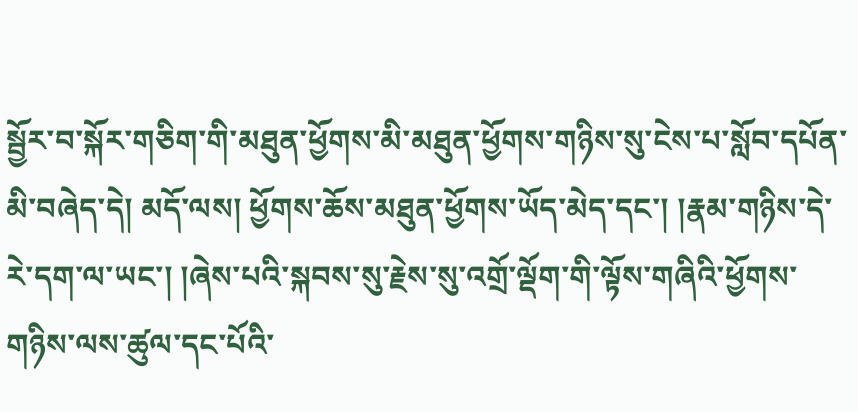སྦྱོར་བ་སྐོར་གཅིག་གི་མཐུན་ཕྱོགས་མི་མཐུན་ཕྱོགས་གཉིས་སུ་ངེས་པ་སློབ་དཔོན་མི་བཞེད་དེ། མདོ་ལས། ཕྱོགས་ཆོས་མཐུན་ཕྱོགས་ཡོད་མེད་དང་། །རྣམ་གཉིས་དེ་རེ་དག་ལ་ཡང་། །ཞེས་པའི་སྐབས་སུ་རྗེས་སུ་འགྲོ་ལྡོག་གི་ལྟོས་གཞིའི་ཕྱོགས་གཉིས་ལས་ཚུལ་དང་པོའི་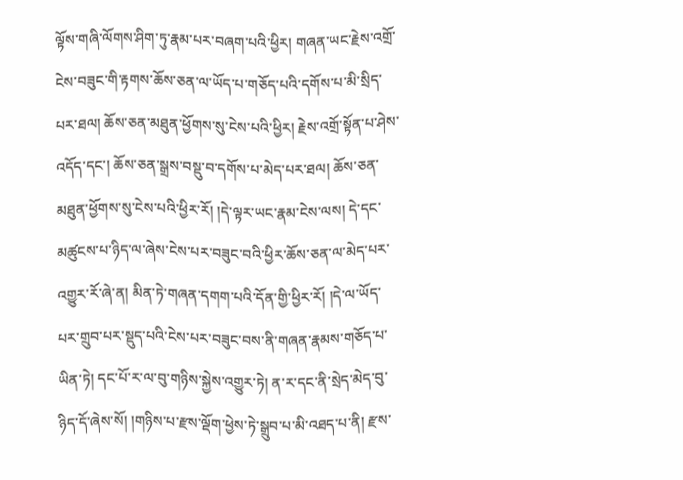ལྟོས་གཞི་ལོགས་ཤིག་ཏུ་རྣམ་པར་བཞག་པའི་ཕྱིར། གཞན་ཡང་རྗེས་འགྲོ་ངེས་བཟུང་གི་རྟགས་ཆོས་ཅན་ལ་ཡོད་པ་གཅོད་པའི་དགོས་པ་མི་སྲིད་པར་ཐལ། ཆོས་ཅན་མཐུན་ཕྱོགས་སུ་ངེས་པའི་ཕྱིར། རྗེས་འགྲོ་སྟོན་པ་ཤེས་འདོད་དང་། ཆོས་ཅན་སྒྲས་བསྡུ་བ་དགོས་པ་མེད་པར་ཐལ། ཆོས་ཅན་མཐུན་ཕྱོགས་སུ་ངེས་པའི་ཕྱིར་རོ། །དེ་ལྟར་ཡང་རྣམ་ངེས་ལས། དེ་དང་མཚུངས་པ་ཉིད་ལ་ཞེས་ངེས་པར་བཟུང་བའི་ཕྱིར་ཆོས་ཅན་ལ་མེད་པར་འགྱུར་རོ་ཞེ་ན། མིན་ཏེ་གཞན་དགག་པའི་དོན་གྱི་ཕྱིར་རོ། །དེ་ལ་ཡོད་པར་གྲུབ་པར་སྡུད་པའི་ངེས་པར་བཟུང་བས་ནི་གཞན་རྣམས་གཅོད་པ་ཡིན་ཏེ། དང་པོ་ར་ལ་བུ་གཉིས་སྐྱེས་འགྱུར་ཏེ། ན་ར་དང་ནི་སྲེད་མེད་བུ་ཉིད་དོ་ཞེས་སོ། །གཉིས་པ་རྫས་ལྡོག་ཕྱེས་ཏེ་སྒྲུབ་པ་མི་འཐད་པ་ནི། རྫས་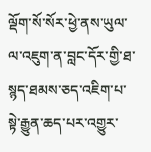ལྡོག་སོ་སོར་ཕྱེ་ནས་ཡུལ་ལ་འཇུག་ན་བླང་དོར་གྱི་ཐ་སྙད་ཐམས་ཅད་འཇིག་པ་སྟེ་རྒྱུན་ཆད་པར་འགྱུར་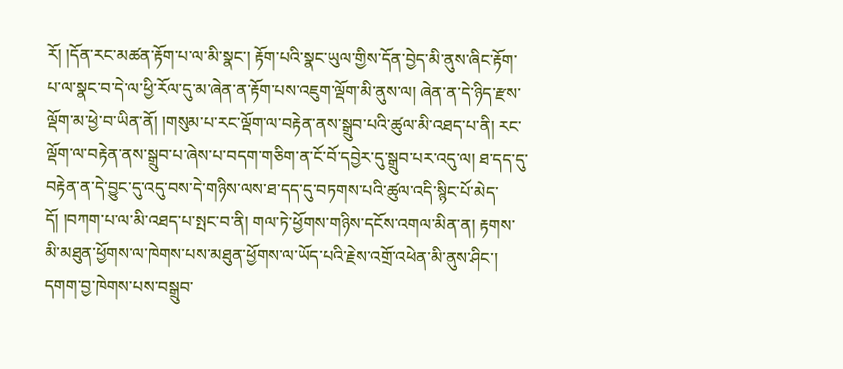རོ། །དོན་རང་མཚན་རྟོག་པ་ལ་མི་སྣང་། རྟོག་པའི་སྣང་ཡུལ་གྱིས་དོན་བྱེད་མི་ནུས་ཞིང་རྟོག་པ་ལ་སྣང་བ་དེ་ལ་ཕྱི་རོལ་དུ་མ་ཞེན་ན་རྟོག་པས་འཇུག་ལྡོག་མི་ནུས་ལ། ཞེན་ན་དེ་ཉིད་རྫས་ལྡོག་མ་ཕྱེ་བ་ཡིན་ནོ། །གསུམ་པ་རང་ལྡོག་ལ་བརྟེན་ནས་སྒྲུབ་པའི་ཚུལ་མི་འཐད་པ་ནི། རང་ལྡོག་ལ་བརྟེན་ནས་སྒྲུབ་པ་ཞེས་པ་བདག་གཅིག་ན་ངོ་བོ་དབྱེར་དུ་སྒྲུབ་པར་འདུ་ལ། ཐ་དད་དུ་བརྟེན་ན་དེ་བྱུང་དུ་འདུ་བས་དེ་གཉིས་ལས་ཐ་དད་དུ་བཏགས་པའི་ཚུལ་འདི་སྙིང་པོ་མེད་དོ། །བཀག་པ་ལ་མི་འཐད་པ་སྤང་བ་ནི། གལ་ཏེ་ཕྱོགས་གཉིས་དངོས་འགལ་མིན་ན། རྟགས་མི་མཐུན་ཕྱོགས་ལ་ཁེགས་པས་མཐུན་ཕྱོགས་ལ་ཡོད་པའི་རྗེས་འགྲོ་འཕེན་མི་ནུས་ཤིང་། དགག་བྱ་ཁེགས་པས་བསྒྲུབ་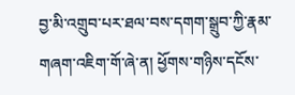བྱ་མི་འགྲུབ་པར་ཐལ་བས་དགག་སྒྲུབ་ཀྱི་རྣམ་གཞག་འཇིག་གོ་ཞེ་ན། ཕྱོགས་གཉིས་དངོས་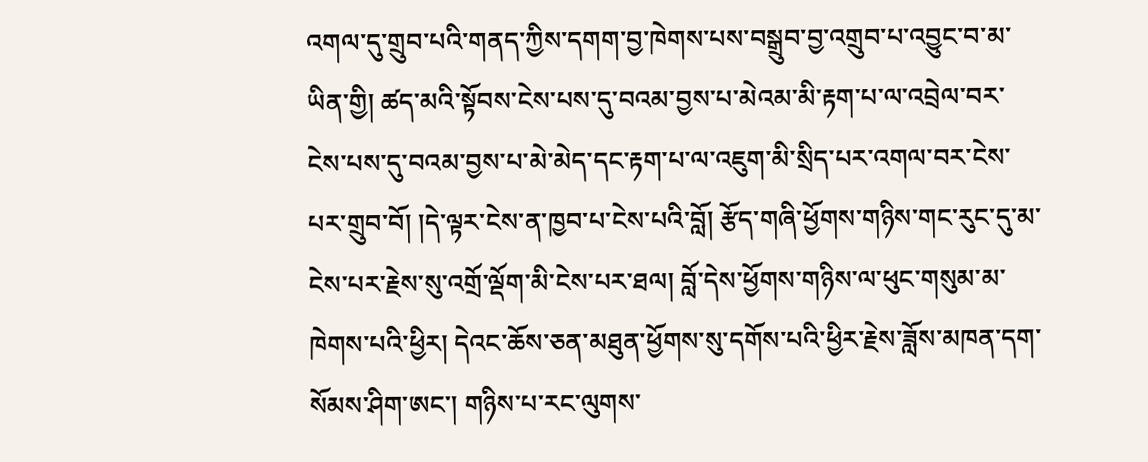འགལ་དུ་གྲུབ་པའི་གནད་ཀྱིས་དགག་བྱ་ཁེགས་པས་བསྒྲུབ་བྱ་འགྲུབ་པ་འབྱུང་བ་མ་ཡིན་གྱི། ཚད་མའི་སྟོབས་ངེས་པས་དུ་བའམ་བྱས་པ་མེའམ་མི་རྟག་པ་ལ་འབྲེལ་བར་ངེས་པས་དུ་བའམ་བྱས་པ་མེ་མེད་དང་རྟག་པ་ལ་འཇུག་མི་སྲིད་པར་འགལ་བར་ངེས་པར་གྲུབ་བོ། །དེ་ལྟར་ངེས་ན་ཁྱབ་པ་ངེས་པའི་བློ། རྩོད་གཞི་ཕྱོགས་གཉིས་གང་རུང་དུ་མ་ངེས་པར་རྗེས་སུ་འགྲོ་ལྡོག་མི་ངེས་པར་ཐལ། བློ་དེས་ཕྱོགས་གཉིས་ལ་ཕུང་གསུམ་མ་ཁེགས་པའི་ཕྱིར། དེའང་ཆོས་ཅན་མཐུན་ཕྱོགས་སུ་དགོས་པའི་ཕྱིར་རྗེས་ཟློས་མཁན་དག་སོམས་ཤིག་ཨང་། གཉིས་པ་རང་ལུགས་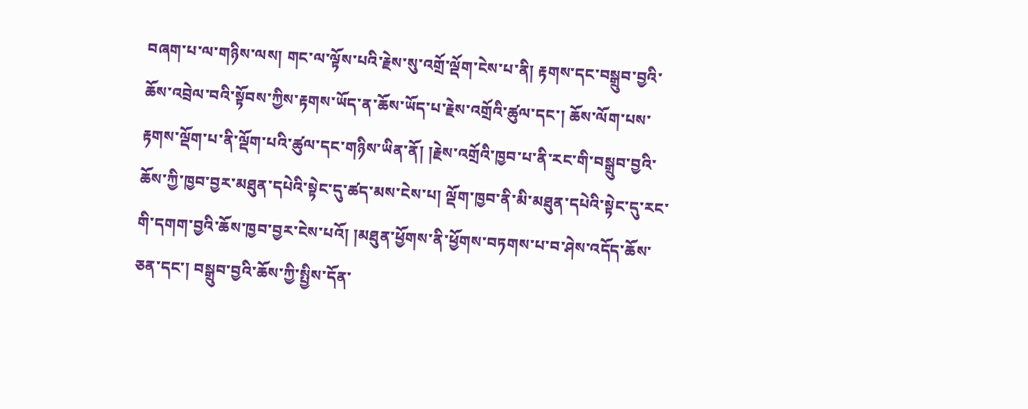བཞག་པ་ལ་གཉིས་ལས། གང་ལ་ལྟོས་པའི་རྗེས་སུ་འགྲོ་ལྡོག་ངེས་པ་ནི། རྟགས་དང་བསྒྲུབ་བྱའི་ཆོས་འབྲེལ་བའི་སྟོབས་ཀྱིས་རྟགས་ཡོད་ན་ཆོས་ཡོད་པ་རྗེས་འགྲོའི་ཚུལ་དང་། ཆོས་ལོག་པས་རྟགས་ལྡོག་པ་ནི་ལྡོག་པའི་ཚུལ་དང་གཉིས་ཡིན་ནོ། །རྗེས་འགྲོའི་ཁྱབ་པ་ནི་རང་གི་བསྒྲུབ་བྱའི་ཆོས་ཀྱི་ཁྱབ་བྱར་མཐུན་དཔེའི་སྟེང་དུ་ཚད་མས་ངེས་པ། ལྡོག་ཁྱབ་ནི་མི་མཐུན་དཔེའི་སྟེང་དུ་རང་གི་དགག་བྱའི་ཆོས་ཁྱབ་བྱར་ངེས་པའོ། །མཐུན་ཕྱོགས་ནི་ཕྱོགས་བཏགས་པ་བ་ཤེས་འདོད་ཆོས་ཅན་དང་། བསྒྲུབ་བྱའི་ཆོས་ཀྱི་སྤྱིས་དོན་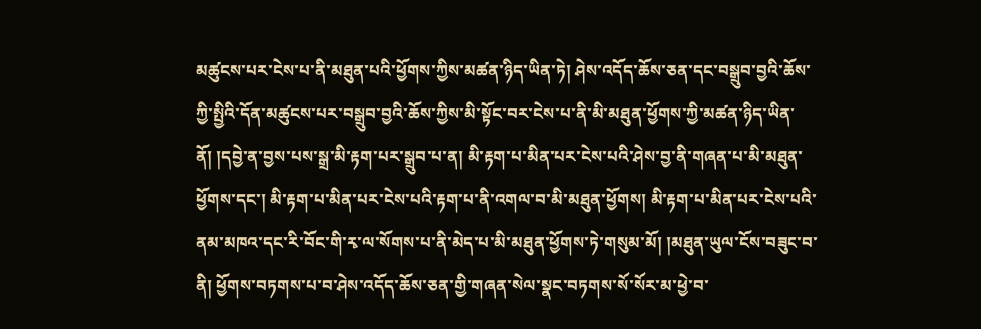མཚུངས་པར་ངེས་པ་ནི་མཐུན་པའི་ཕྱོགས་ཀྱིས་མཚན་ཉིད་ཡིན་ཏེ། ཤེས་འདོད་ཆོས་ཅན་དང་བསྒྲུབ་བྱའི་ཆོས་ཀྱི་སྤྱིའི་དོན་མཚུངས་པར་བསྒྲུབ་བྱའི་ཆོས་ཀྱིས་མི་སྟོང་བར་ངེས་པ་ནི་མི་མཐུན་ཕྱོགས་ཀྱི་མཚན་ཉིད་ཡིན་ནོ། །དབྱེ་ན་བྱས་པས་སྒྲ་མི་རྟག་པར་སྒྲུབ་པ་ན། མི་རྟག་པ་མིན་པར་ངེས་པའི་ཤེས་བྱ་ནི་གཞན་པ་མི་མཐུན་ཕྱོགས་དང་། མི་རྟག་པ་མིན་པར་ངེས་པའི་རྟག་པ་ནི་འགལ་བ་མི་མཐུན་ཕྱོགས། མི་རྟག་པ་མིན་པར་ངེས་པའི་ནམ་མཁའ་དང་རི་བོང་གི་རྭ་ལ་སོགས་པ་ནི་མེད་པ་མི་མཐུན་ཕྱོགས་ཏེ་གསུམ་མོ། །མཐུན་ཡུལ་ངོས་བཟུང་བ་ནི། ཕྱོགས་བཏགས་པ་བ་ཤེས་འདོད་ཆོས་ཅན་གྱི་གཞན་སེལ་སྣང་བཏགས་སོ་སོར་མ་ཕྱེ་བ་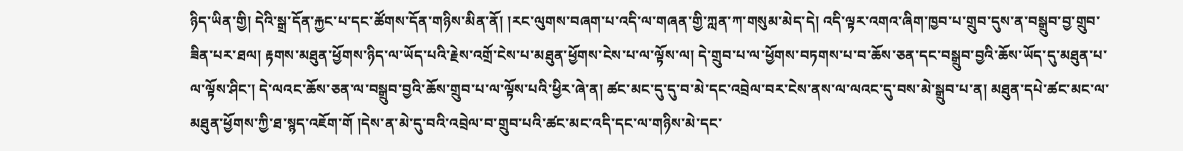ཉིད་ཡིན་གྱི། དེའི་སྒྲ་དོན་རྐྱང་པ་དང་ཚོགས་དོན་གཉིས་མིན་ནོ། །རང་ལུགས་བཞག་པ་འདི་ལ་གཞན་གྱི་ཀླན་ཀ་གསུམ་མེད་དེ། འདི་ལྟར་འགའ་ཞིག་ཁྱབ་པ་གྲུབ་དུས་ན་བསྒྲུབ་བྱ་གྲུབ་ཟིན་པར་ཐལ། རྟགས་མཐུན་ཕྱོགས་ཉིད་ལ་ཡོད་པའི་རྗེས་འགྲོ་ངེས་པ་མཐུན་ཕྱོགས་ངེས་པ་ལ་ལྟོས་ལ། དེ་གྲུབ་པ་ལ་ཕྱོགས་བཏགས་པ་བ་ཆོས་ཅན་དང་བསྒྲུབ་བྱའི་ཆོས་ཡོད་དུ་མཐུན་པ་ལ་ལྟོས་ཤིང་། དེ་ལའང་ཆོས་ཅན་ལ་བསྒྲུབ་བྱའི་ཆོས་གྲུབ་པ་ལ་ལྟོས་པའི་ཕྱིར་ཞེ་ན། ཚང་མང་དུ་དུ་བ་མེ་དང་འབྲེལ་བར་ངེས་ནས་ལ་ལའང་དུ་བས་མེ་སྒྲུབ་པ་ན། མཐུན་དཔེ་ཚང་མང་ལ་མཐུན་ཕྱོགས་ཀྱི་ཐ་སྙད་འཇོག་གོ །དེས་ན་མེ་དུ་བའི་འབྲེལ་བ་གྲུབ་པའི་ཚང་མང་འདི་དང་ལ་གཉིས་མེ་དང་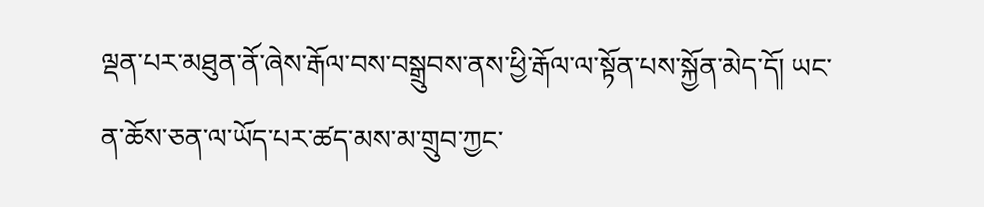ལྡན་པར་མཐུན་ནོ་ཞེས་རྒོལ་བས་བསྒྲུབས་ནས་ཕྱི་རྒོལ་ལ་སྟོན་པས་སྐྱོན་མེད་དོ། ཡང་ན་ཆོས་ཅན་ལ་ཡོད་པར་ཚད་མས་མ་གྲུབ་ཀྱང་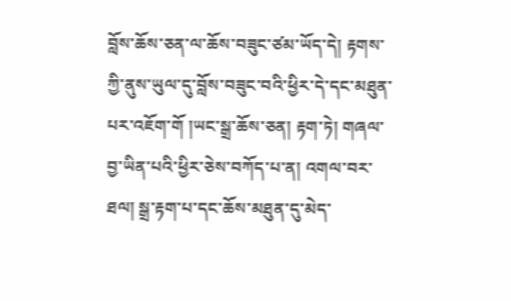བློས་ཆོས་ཅན་ལ་ཆོས་བཟུང་ཙམ་ཡོད་དེ། རྟགས་ཀྱི་ནུས་ཡུལ་དུ་བློས་བཟུང་བའི་ཕྱིར་དེ་དང་མཐུན་པར་འཇོག་གོ །ཡང་སྒྲ་ཆོས་ཅན། རྟག་ཏེ། གཞལ་བྱ་ཡིན་པའི་ཕྱིར་ཅེས་བཀོད་པ་ན། འགལ་བར་ཐལ། སྒྲ་རྟག་པ་དང་ཆོས་མཐུན་དུ་མེད་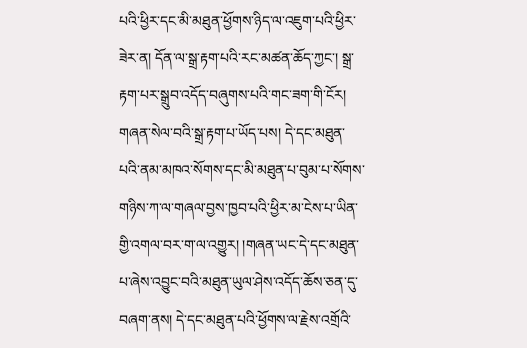པའི་ཕྱིར་དང་མི་མཐུན་ཕྱོགས་ཉིད་ལ་འཇུག་པའི་ཕྱིར་ཟེར་ན། དོན་ལ་སྒྲ་རྟག་པའི་རང་མཚན་ཆོད་ཀྱང་། སྒྲ་རྟག་པར་སྒྲུབ་འདོད་བཞུགས་པའི་གང་ཟག་གི་ངོར། གཞན་སེལ་བའི་སྒྲ་རྟག་པ་ཡོད་པས། དེ་དང་མཐུན་པའི་ནམ་མཁའ་སོགས་དང་མི་མཐུན་པ་བུམ་པ་སོགས་གཉིས་ཀ་ལ་གཞལ་བྱས་ཁྱབ་པའི་ཕྱིར་མ་ངེས་པ་ཡིན་གྱི་འགལ་བར་ག་ལ་འགྱུར། །གཞན་ཡང་དེ་དང་མཐུན་པ་ཞེས་འབྱུང་བའི་མཐུན་ཡུལ་ཤེས་འདོད་ཆོས་ཅན་དུ་བཞག་ནས། དེ་དང་མཐུན་པའི་ཕྱོགས་ལ་རྗེས་འགྲོའི་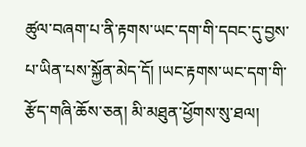ཚུལ་བཞག་པ་ནི་རྟགས་ཡང་དག་གི་དབང་དུ་བྱས་པ་ཡིན་པས་སྐྱོན་མེད་དོ། །ཡང་རྟགས་ཡང་དག་གི་རྩོད་གཞི་ཆོས་ཅན། མི་མཐུན་ཕྱོགས་སུ་ཐལ།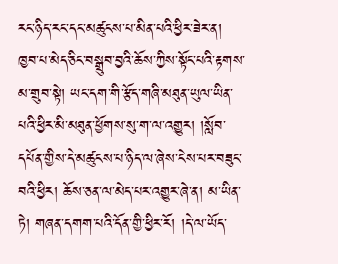རང་ཉིད་རང་དང་མཚུངས་པ་མིན་པའི་ཕྱིར་ཟེར་ན། ཁྱབ་པ་མེད་ཅིང་བསྒྲུབ་བྱའི་ཆོས་ཀྱིས་སྟོང་པའི་རྟགས་མ་གྲུབ་སྟེ། ཡང་དག་གི་རྩོད་གཞི་མཐུན་ཡུལ་ཡིན་པའི་ཕྱིར་མི་མཐུན་ཕྱོགས་སུ་ག་ལ་འགྱུར། །སློབ་དཔོན་གྱིས་དེ་མཚུངས་པ་ཉིད་ལ་ཞེས་ངེས་པར་བཟུང་བའི་ཕྱིར། ཆོས་ཅན་ལ་མེད་པར་འགྱུར་ཞེ་ན། མ་ཡིན་ཏེ། གཞན་དགག་པའི་དོན་གྱི་ཕྱིར་རོ། །དེ་ལ་ཡོད་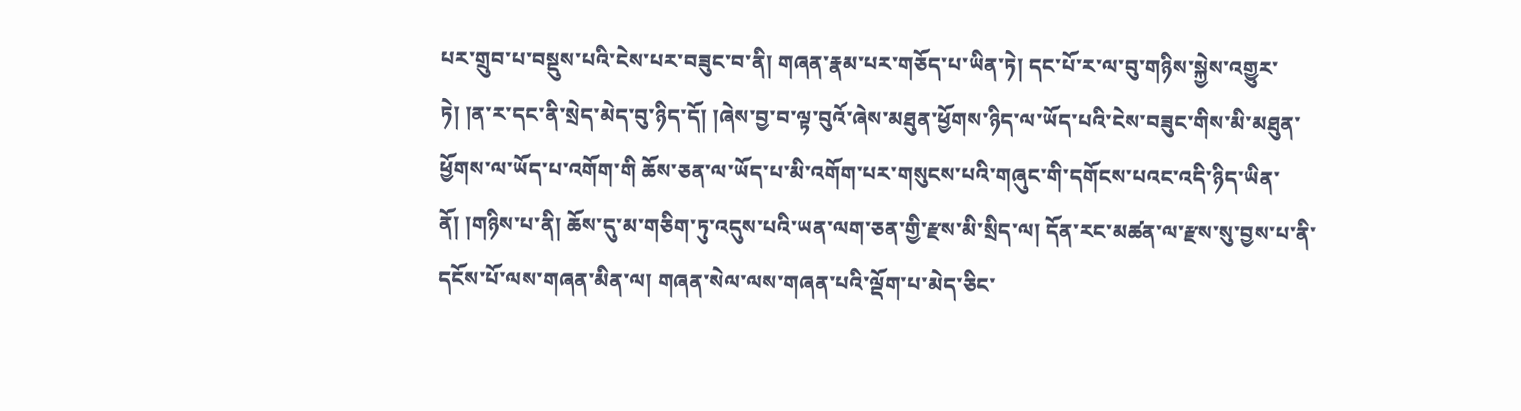པར་གྲུབ་པ་བསྡུས་པའི་ངེས་པར་བཟུང་བ་ནི། གཞན་རྣམ་པར་གཅོད་པ་ཡིན་ཏེ། དང་པོ་ར་ལ་བུ་གཉིས་སྐྱེས་འགྱུར་ཏེ། །ན་ར་དང་ནི་སྲེད་མེད་བུ་ཉིད་དོ། །ཞེས་བྱ་བ་ལྟ་བུའོ་ཞེས་མཐུན་ཕྱོགས་ཉིད་ལ་ཡོད་པའི་ངེས་བཟུང་གིས་མི་མཐུན་ཕྱོགས་ལ་ཡོད་པ་འགོག་གི ཆོས་ཅན་ལ་ཡོད་པ་མི་འགོག་པར་གསུངས་པའི་གཞུང་གི་དགོངས་པའང་འདི་ཉིད་ཡིན་ནོ། །གཉིས་པ་ནི། ཆོས་དུ་མ་གཅིག་ཏུ་འདུས་པའི་ཡན་ལག་ཅན་གྱི་རྫས་མི་སྲིད་ལ། དོན་རང་མཚན་ལ་རྫས་སུ་བྱས་པ་ནི་དངོས་པོ་ལས་གཞན་མིན་ལ། གཞན་སེལ་ལས་གཞན་པའི་ལྡོག་པ་མེད་ཅིང་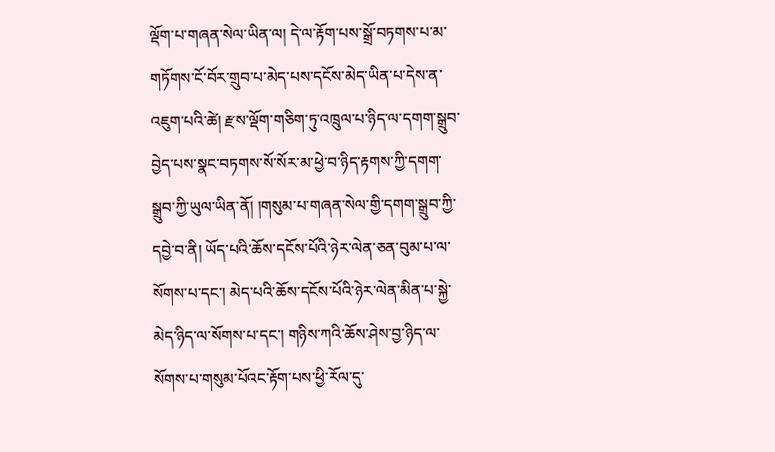ལྡོག་པ་གཞན་སེལ་ཡིན་ལ། དེ་ལ་རྟོག་པས་སྒྲོ་བཏགས་པ་མ་གཏོགས་ངོ་བོར་གྲུབ་པ་མེད་པས་དངོས་མེད་ཡིན་པ་དེས་ན་འཇུག་པའི་ཚེ། རྫས་ལྡོག་གཅིག་ཏུ་འཁྲུལ་པ་ཉིད་ལ་དགག་སྒྲུབ་བྱེད་པས་སྣང་བཏགས་སོ་སོར་མ་ཕྱེ་བ་ཉིད་རྟགས་ཀྱི་དགག་སྒྲུབ་ཀྱི་ཡུལ་ཡིན་ནོ། །གསུམ་པ་གཞན་སེལ་གྱི་དགག་སྒྲུབ་ཀྱི་དབྱེ་བ་ནི། ཡོད་པའི་ཆོས་དངོས་པོའི་ཉེར་ལེན་ཅན་བུམ་པ་ལ་སོགས་པ་དང་། མེད་པའི་ཆོས་དངོས་པོའི་ཉེར་ལེན་མིན་པ་སྐྱེ་མེད་ཉིད་ལ་སོགས་པ་དང་། གཉིས་ཀའི་ཆོས་ཤེས་བྱ་ཉིད་ལ་སོགས་པ་གསུམ་པོའང་རྟོག་པས་ཕྱི་རོལ་དུ་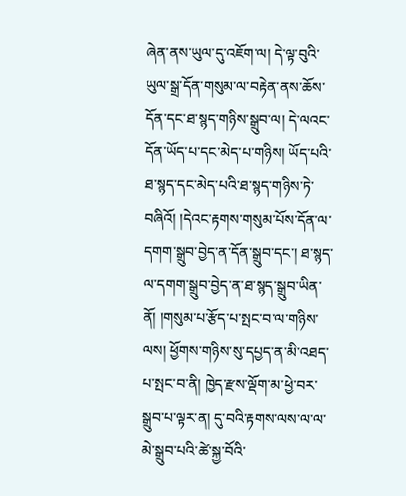ཞེན་ནས་ཡུལ་དུ་འཇོག་ལ། དེ་ལྟ་བུའི་ཡུལ་སྒྲ་དོན་གསུམ་ལ་བརྟེན་ནས་ཆོས་དོན་དང་ཐ་སྙད་གཉིས་སྒྲུབ་ལ། དེ་ལའང་དོན་ཡོད་པ་དང་མེད་པ་གཉིས། ཡོད་པའི་ཐ་སྙད་དང་མེད་པའི་ཐ་སྙད་གཉིས་ཏེ་བཞིའོ། །དེའང་རྟགས་གསུམ་པོས་དོན་ལ་དགག་སྒྲུབ་བྱེད་ན་དོན་སྒྲུབ་དང་། ཐ་སྙད་ལ་དགག་སྒྲུབ་བྱེད་ན་ཐ་སྙད་སྒྲུབ་ཡིན་ནོ། །གསུམ་པ་རྩོད་པ་སྤང་བ་ལ་གཉིས་ལས། ཕྱོགས་གཉིས་སུ་དཔྱད་ན་མི་འཐད་པ་སྤང་བ་ནི། ཁྱེད་རྫས་ལྡོག་མ་ཕྱེ་བར་སྒྲུབ་པ་ལྟར་ན། དུ་བའི་རྟགས་ལས་ལ་ལ་མེ་སྒྲུབ་པའི་ཚེ་སྐྱ་བོའི་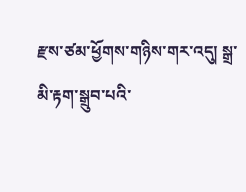རྫས་ཙམ་ཕྱོགས་གཉིས་གར་འདུ། སྒྲ་མི་རྟག་སྒྲུབ་པའི་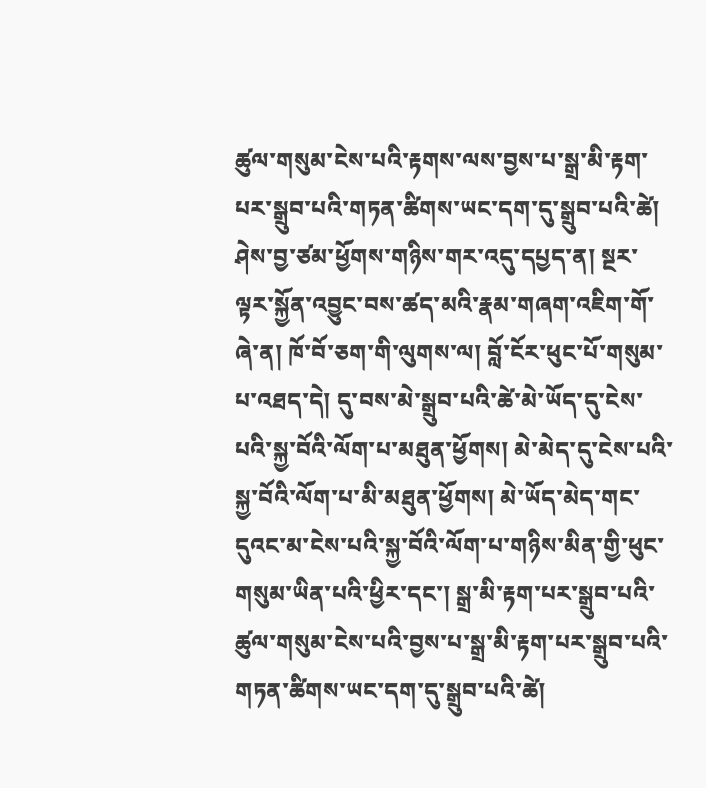ཚུལ་གསུམ་ངེས་པའི་རྟགས་ལས་བྱས་པ་སྒྲ་མི་རྟག་པར་སྒྲུབ་པའི་གཏན་ཚིགས་ཡང་དག་དུ་སྒྲུབ་པའི་ཚེ། ཤེས་བྱ་ཙམ་ཕྱོགས་གཉིས་གར་འདུ་དཔྱད་ན། སྔར་ལྟར་སྐྱོན་འབྱུང་བས་ཚད་མའི་རྣམ་གཞག་འཇིག་གོ་ཞེ་ན། ཁོ་བོ་ཅག་གི་ལུགས་ལ། བློ་ངོར་ཕུང་པོ་གསུམ་པ་འཐད་དེ། དུ་བས་མེ་སྒྲུབ་པའི་ཚེ་མེ་ཡོད་དུ་ངེས་པའི་སྐྱ་བོའི་ལོག་པ་མཐུན་ཕྱོགས། མེ་མེད་དུ་ངེས་པའི་སྐྱ་བོའི་ལོག་པ་མི་མཐུན་ཕྱོགས། མེ་ཡོད་མེད་གང་དུའང་མ་ངེས་པའི་སྐྱ་བོའི་ལོག་པ་གཉིས་མིན་གྱི་ཕུང་གསུམ་ཡིན་པའི་ཕྱིར་དང་། སྒྲ་མི་རྟག་པར་སྒྲུབ་པའི་ཚུལ་གསུམ་ངེས་པའི་བྱས་པ་སྒྲ་མི་རྟག་པར་སྒྲུབ་པའི་གཏན་ཚིགས་ཡང་དག་དུ་སྒྲུབ་པའི་ཚེ།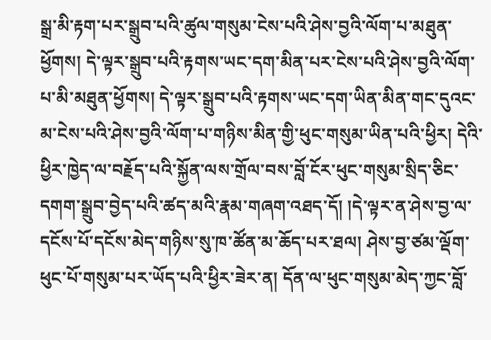སྒྲ་མི་རྟག་པར་སྒྲུབ་པའི་ཚུལ་གསུམ་ངེས་པའི་ཤེས་བྱའི་ལོག་པ་མཐུན་ཕྱོགས། དེ་ལྟར་སྒྲུབ་པའི་རྟགས་ཡང་དག་མིན་པར་ངེས་པའི་ཤེས་བྱའི་ལོག་པ་མི་མཐུན་ཕྱོགས། དེ་ལྟར་སྒྲུབ་པའི་རྟགས་ཡང་དག་ཡིན་མིན་གང་དུའང་མ་ངེས་པའི་ཤེས་བྱའི་ལོག་པ་གཉིས་མིན་གྱི་ཕུང་གསུམ་ཡིན་པའི་ཕྱིར། དེའི་ཕྱིར་ཁྱེད་ལ་བརྗོད་པའི་སྐྱོན་ལས་གྲོལ་བས་བློ་ངོར་ཕུང་གསུམ་སྲིད་ཅིང་དགག་སྒྲུབ་བྱེད་པའི་ཚད་མའི་རྣམ་གཞག་འཐད་དོ། །དེ་ལྟར་ན་ཤེས་བྱ་ལ་དངོས་པོ་དངོས་མེད་གཉིས་སུ་ཁ་ཚོན་མ་ཆོད་པར་ཐལ། ཤེས་བྱ་ཙམ་ལྡོག་ཕུང་པོ་གསུམ་པར་ཡོད་པའི་ཕྱིར་ཟེར་ན། དོན་ལ་ཕུང་གསུམ་མེད་ཀྱང་བློ་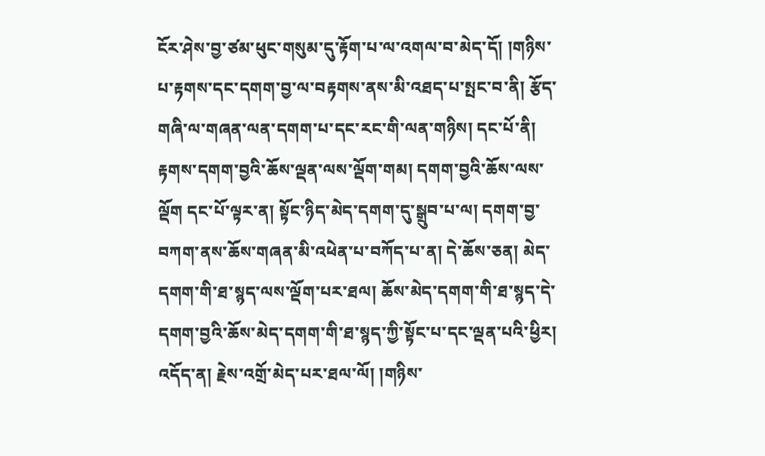ངོར་ཤེས་བྱ་ཙམ་ཕུང་གསུམ་དུ་རྟོག་པ་ལ་འགལ་བ་མེད་དོ། །གཉིས་པ་རྟགས་དང་དགག་བྱ་ལ་བརྟགས་ནས་མི་འཐད་པ་སྤང་བ་ནི། རྩོད་གཞི་ལ་གཞན་ལན་དགག་པ་དང་རང་གི་ལན་གཉིས། དང་པོ་ནི། རྟགས་དགག་བྱའི་ཆོས་ལྡན་ལས་ལྡོག་གམ། དགག་བྱའི་ཆོས་ལས་ལྡོག དང་པོ་ལྟར་ན། སྟོང་ཉིད་མེད་དགག་དུ་སྒྲུབ་པ་ལ། དགག་བྱ་བཀག་ནས་ཆོས་གཞན་མི་འཕེན་པ་བཀོད་པ་ན། དེ་ཆོས་ཅན། མེད་དགག་གི་ཐ་སྙད་ལས་ལྡོག་པར་ཐལ། ཆོས་མེད་དགག་གི་ཐ་སྙད་དེ་དགག་བྱའི་ཆོས་མེད་དགག་གི་ཐ་སྙད་ཀྱི་སྟོང་པ་དང་ལྡན་པའི་ཕྱིར། འདོད་ན། རྗེས་འགྲོ་མེད་པར་ཐལ་ལོ། །གཉིས་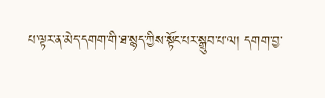པ་ལྟར་ན་མེད་དགག་གི་ཐ་སྙད་ཀྱིས་སྟོང་པར་སྒྲུབ་པ་ལ། དགག་བྱ་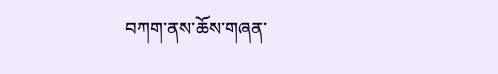བཀག་ནས་ཆོས་གཞན་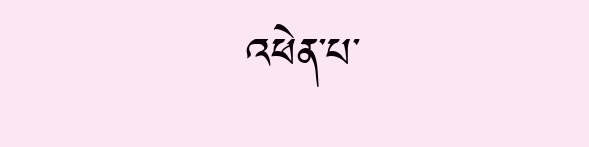འཕེན་པ་